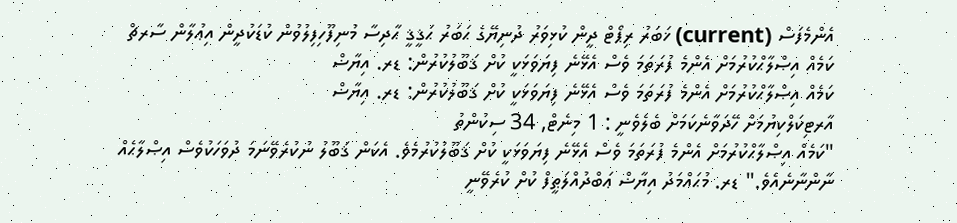އެންމެފަސް (current) ޚަބަރު ރިޕޯޓް ދީން ކުޅިވަރު ދުނިޔޭގެ ޙަބަރު ޙަޤީޤީ ޙާދިސާ މުނިފޫހިފިލުވުން ކުޑަކުދީން އިޢުލާން ސާރޗް
ކަމެއް އިޞްލާޙްކުރުމަށް އެންމެ ފުރަތަމަ ވެސް އެޅޭނެ ފިޔަވަޅަކީ ކުށް ޤަބޫލުކުރުން: ޑރ. އިޔާޟް
ކަމެއް އިޞްލާޙްކުރުމަށް އެންމެ ފުރަތަމަ ވެސް އެޅޭނެ ފިޔަވަޅަކީ ކުށް ޤަބޫލުކުރުން: ޑރ. އިޔާޟް
އާރޓިކަލްކިޔުމަށް ހޭދަވާނެކަމަށް ބެލެވެނީ : 1 މިނެޓް, 34 ސިކުންތު
"ކަމެއް އިޞްލާޙްކުރުމަށް އެންމެ ފުރަތަމަ ވެސް އެޅޭނެ ފިޔަވަޅަކީ ކުށް ޤަބޫލުކުރުމެވެ. އެކަން ޤަބޫލު ނުކުރެވޭނަމަ ދުވަހަކުވެސް އިޞްލާޙެއް ނާންނާނެއެވެ." ޑރ. މުޙައްމަދު އިޔާޟް ޢަބްދުއްލަޠީފް ކުށް ކުރެވޭނީ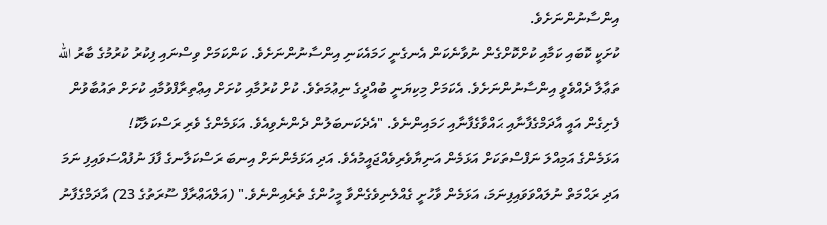އިންސާނުންނަށެވެ.
ކުށަކީ ކޮބައި ކަމާއި ކުށްކޮށްގެން ނުވާނެކަން އެނގެނީ ހަމައެކަނި އިންސާނުންނަށެވެ. ކަންކަމަށް ވިސްނައި ފިކުރު ކުރުމުގެ ބާރު الله ތަޢާލާ ދެއްވެވީ އިންސާނުންނަށެވެ. އެކަމަށް މިކިޔަނީ ބުއްދީގެ ނިޢުމަތެވެ. ކުށް ކުރުމާއި ކުށަށް އިޢްތިރާފްވުމާއި ކުށަށް ތައުބާވުން ފެށިގެން އައީ އާދަމްގެފާނާއި ޙައްވާގެފާނާއި ހަމައިންނެވެ. "އެދެކަނބަލުން ދެންނެވިއެވެ. އަޅަމެންގެ ވެރި ރަސްކަލާކޮ!
އަޅަމެންގެ އަމިއްލަ ނަފްސްތަކަށް އަޅަމެން އަނިޔާވެރިވެއްޖައީމުއެވެ. އަދި އަޅަމެންނަށް އިނބަ ރަސްކަލާނގެ ފާފަ ނުފުއްސަވައިފި ނަމަ އަދި ރަޙްމަތް ނުލައްވަވައިފިނަމަ، އަޅަމެން ވާހުށީ ގެއްލެނިވެގެންވާ މީހުންގެ ތެރެއިންނެވެ." (އަލްއަޢްރާފް ސޫރަތުގެ 23) އާދަމްގެފާނު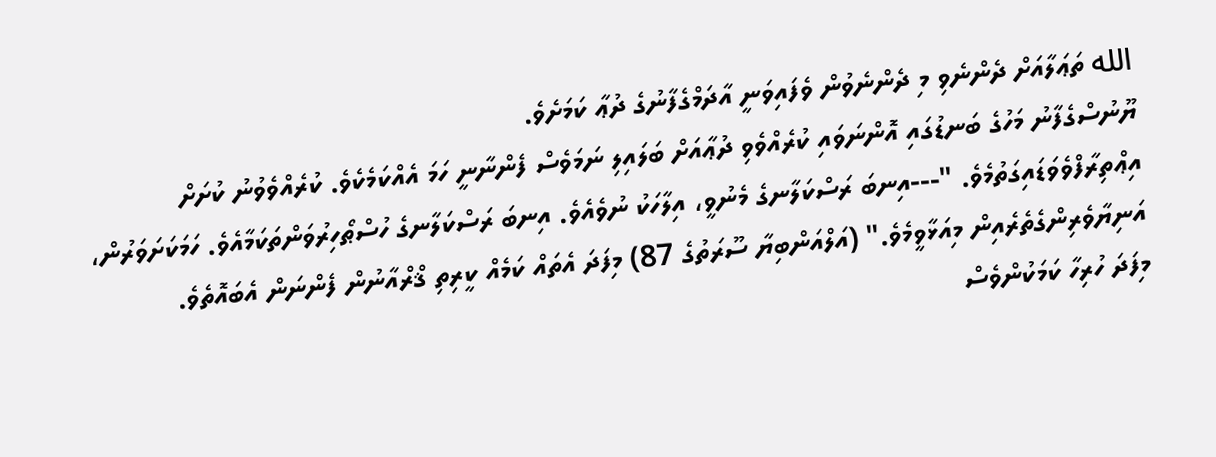الله ތަޢަލާއަށް ދެންނެވި މި ދެންނެވުން ވެފައިވަނީ އާދަމްގެފާނުގެ ދުޢާ ކަމަށެވެ.
ޔޫނުސްގެފާނު މަހުގެ ބަނޑުގައި އޮންނަވައި ކުރެއްވެވި ދުޢާއަށް ބަލައިލި ނަމަވެސް ފެންނާނީ ހަމަ އެއްކަމެކެވެ. ކުރެއްވެވުނު ކުށަށް އިޢްތިރާފްވެވަޑައިގަތުމެވެ. "---އިނބަ ރަސްކަލާނގެ މެނުވީ، އިލާހަކު ނުވެއެވެ. އިނބަ ރަސްކަލާނގެ ހުސްޠޯހިރުވަންތަކަމާއެވެ. ހަމަކަށަވަރުން، އަނިޔާވެރިންގެތެރެއިން މިއަޅާވީމެވެ." (އަލްއަންބިޔާ ސޫރަތުގެ 87) މިފަދަ އެތައް ކަމެއް ކީރިތި ޤްރްއާނުން ފެންނަން އެބައޮތެވެ.
މިފަދަ ހުރިހާ ކަމަކުންވެސް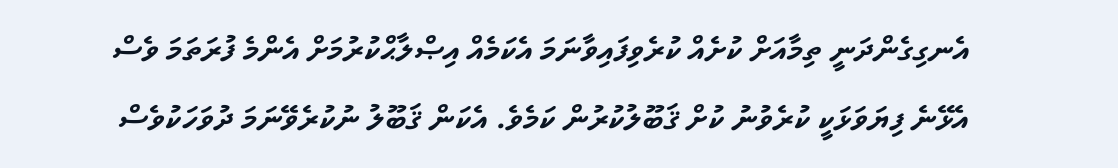އެނގިގެންދަނީ ތިމާއަށް ކުށެއް ކުރެވިފައިވާނަމަ އެކަމެއް އިޞްލާޙްކުރުމަށް އެންމެ ފުރަތަމަ ވެސް އެޅޭނެ ފިޔަވަޅަކީ ކުރެވުނު ކުށް ޤަބޫލުކުރުން ކަމެވެ. އެކަން ޤަބޫލު ނުކުރެވޭނަމަ ދުވަހަކުވެސް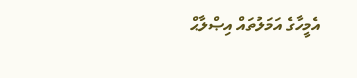އެމީހާގެ އަމަލުތައް އިޞްލާޙް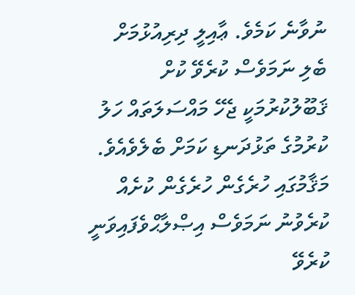ނުވާނެ ކަމެވެ. ޢާއިލީ ދިރިއުޅުމަށް ބެލި ނަމަވެސް ކުރެވޭ ކުށް ޤަބޫލުކުރުމަކީ ޖެހޭ މައްސަލަތައް ހަލު ކުރުމުގެ ތަޅުދަނޑި ކަމަށް ބެލެވެއެވެ. މަޤާމުގައި ހުރެގެން ހުރެގެން ކުށެއް ކުރެވުނު ނަމަވެސް އިޞްލާޙްވެފައިވަނީ ކުރެވޭ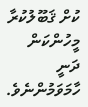ކުށް ޤަބޫލުކުރާ މީހުންކަން ދަނީ ހާމަވަމުންނެވެ.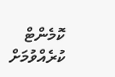ކޮމެންޓް ކުރެއްވުމަށް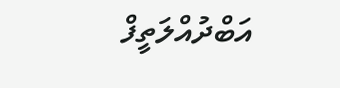އަބްދުއްލަތީފް